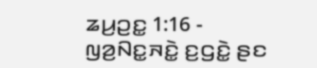ꤘꤣ꤬ꤑꤢ꤭ 1:16 - ꤜꤤ꤬ꤡꤢ꤭ꤏꤢꤧ꤭ ꤢ꤬ꤞꤢꤧ꤭ ꤔꤢ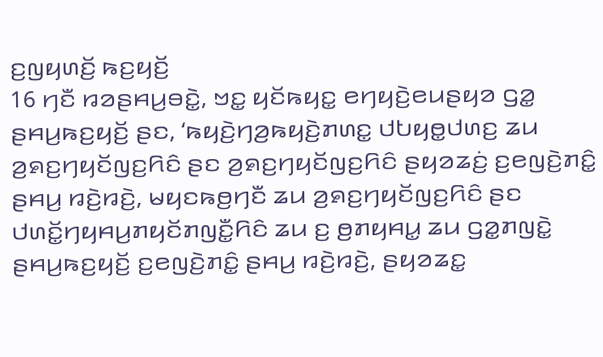ꤢ꤬ꤜꤟꤛꤢꤩ꤬ ꤒꤢ꤬ꤟꤢꤩ꤬
16 ꤚꤢꤪ ꤙꤤꤔꤌꤣ꤬ꤋꤢꤧ꤭, ꤠꤢ꤭ ꤟꤢꤩꤒꤟꤢ꤭ ꤕꤚꤟꤢꤧ꤬ꤕꤣꤔꤟꤤ ꤞꤤ꤭ ꤔꤌꤣ꤬ꤒꤢ꤬ꤟꤢꤩ꤬ ꤔꤢ, ‘ꤒꤟꤢꤧ꤬ꤚꤤ꤬ꤒꤟꤢꤧ꤬ꤊꤛꤢ꤭ ꤓꤝꤟꤥ꤭ꤓꤛꤢ꤬ ꤘꤣ ꤤ꤬ꤎꤢ꤬ꤚꤟꤢꤩꤜꤢ꤬ꤖꤢꤨ ꤔꤢ ꤤ꤬ꤎꤢ꤬ꤚꤟꤢꤩꤜꤢ꤬ꤖꤢꤨ ꤔꤟꤤꤘꤢꤦ꤬ ꤢ꤬ꤕꤜꤢꤧ꤬ꤊꤢꤨ꤭ ꤔꤌꤣ꤬ ꤙꤢꤧ꤬ꤙꤢꤧ꤬, ꤗꤟꤢꤒꤥ꤬ꤚꤢꤪ ꤘꤣ ꤤ꤬ꤎꤢ꤬ꤚꤟꤢꤩꤜꤢ꤬ꤖꤢꤨ ꤔꤢ ꤓꤛꤢꤩ꤭ꤚꤟꤌꤣ꤬ꤊꤟꤢꤩꤊꤜꤢꤪ꤭ꤖꤢꤨ ꤘꤣ ꤢ꤬ ꤥ꤬ꤊꤟꤌꤣ꤭ ꤘꤣ ꤞꤤ꤭ꤊꤜꤢꤧ꤭ ꤔꤌꤣ꤬ꤒꤢ꤬ꤟꤢꤩ꤬ ꤢ꤬ꤕꤜꤢꤧ꤬ꤊꤢꤨ꤭ ꤔꤌꤣ꤬ ꤙꤢꤧ꤬ꤙꤢꤧ꤬, ꤔꤟꤤꤘꤢ꤭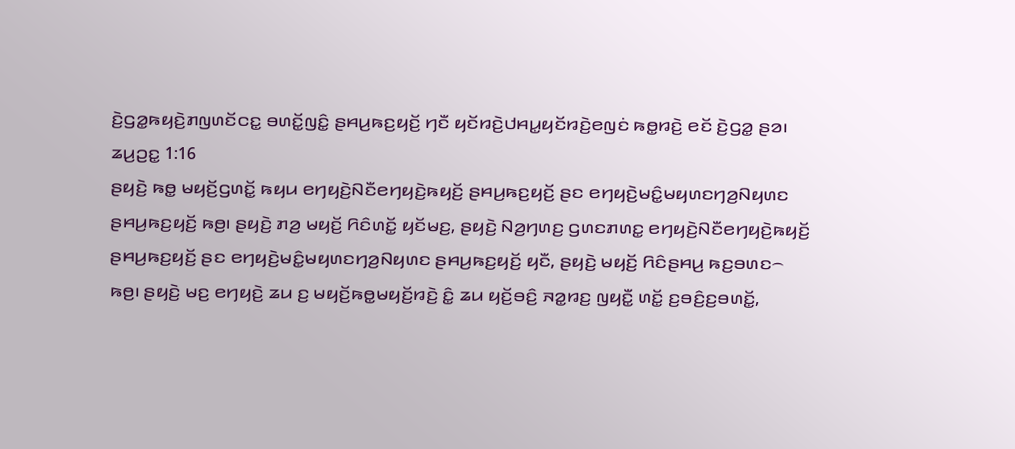ꤢꤧ꤬ꤞꤤ꤭ꤒꤟꤢꤧ꤬ꤊꤜꤛꤢꤩꤍꤢ꤭ ꤋꤛꤢꤩ꤭ꤜꤢꤨ꤭ ꤔꤌꤣ꤬ꤒꤢ꤬ꤟꤢꤩ꤬ ꤚꤢꤪ ꤟꤢꤩꤙꤢꤧ꤬ꤓꤌꤣ꤭ꤟꤢꤩꤙꤢꤧ꤬ꤕꤜꤢꤦ ꤒꤥ꤭ꤙꤢꤧ꤬ ꤕꤢꤩ ꤢꤧ꤬ꤞꤤ꤭ ꤔꤤ꤯
ꤘꤣ꤬ꤑꤢ꤭ 1:16
ꤔꤟꤢꤧ꤬ ꤒꤥ꤭ ꤗꤟꤢꤩ꤬ꤞꤛꤢꤩ꤭ ꤒꤟꤣ ꤕꤚꤟꤢꤧ꤬ꤡꤢꤪꤕꤚꤟꤢꤧ꤬ꤒꤟꤢꤩ꤬ ꤔꤌꤣ꤬ꤒꤢ꤬ꤟꤢꤩ꤬ ꤔꤢ ꤕꤚꤟꤢꤧ꤬ꤗꤢꤨ꤭ꤗꤟꤛꤢꤚꤤ꤬ꤡꤟꤛꤢ ꤔꤌꤣ꤬ꤒꤢ꤬ꤟꤢꤩ꤬ ꤒꤥ꤬꤯ ꤔꤟꤢꤧ꤬ ꤊꤤ꤬ ꤗꤟꤢꤩ꤬ ꤖꤢꤨꤛꤢꤩ꤭ ꤟꤢꤩꤗꤢ꤬, ꤔꤟꤢꤧ꤬ ꤡꤤ꤬ꤚꤛꤢ꤬ ꤞꤛꤢꤊꤛꤢ꤭ ꤕꤚꤟꤢꤧ꤬ꤡꤢꤪꤕꤚꤟꤢꤧ꤬ꤒꤟꤢꤩ꤬ ꤔꤌꤣ꤬ꤒꤢ꤬ꤟꤢꤩ꤬ ꤔꤢ ꤕꤚꤟꤢꤧ꤬ꤗꤢꤨ꤭ꤗꤟꤛꤢꤚꤤ꤬ꤡꤟꤛꤢ ꤔꤌꤣ꤬ꤒꤢ꤬ꤟꤢꤩ꤬ ꤟꤢꤪ, ꤔꤟꤢꤧ꤬ ꤗꤟꤢꤩ꤬ ꤖꤢꤨꤔꤌꤣ꤬ ꤒꤢ꤬ꤋꤛꤢ꤮ ꤒꤥ꤬꤯ ꤔꤟꤢꤧ꤬ ꤗꤢ꤬ ꤕꤚꤟꤢꤧ꤬ ꤘꤣ ꤢ꤬ ꤗꤟꤢꤩ꤬ꤒꤥ꤭ꤗꤟꤢꤩ꤬ꤙꤢꤧ꤬ ꤢꤨ꤭ ꤘꤣ ꤟꤢꤩ꤬ꤋꤢꤨ꤬ ꤏꤤ꤭ꤙꤢ꤬ ꤜꤟꤢꤪ꤭ ꤛꤢꤩ꤭ ꤢ꤬ꤋꤢꤨ꤬ꤢ꤬ꤋꤛꤢꤩ꤭,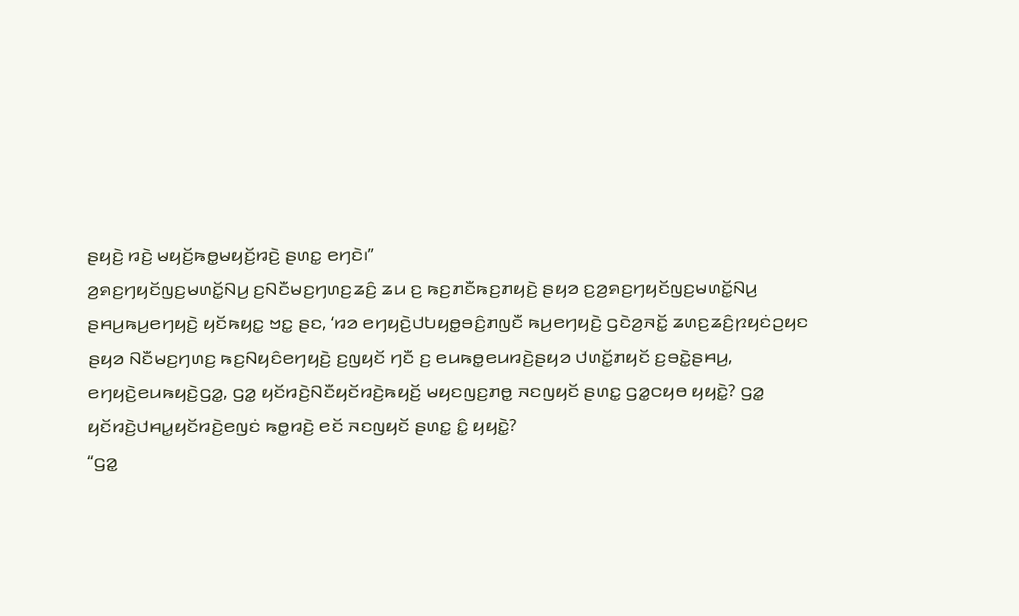ꤔꤟꤢꤧ꤬ ꤙꤢꤧ꤬ ꤗꤟꤢꤩ꤬ꤒꤥ꤭ꤗꤟꤢꤩ꤬ꤙꤢꤧ꤬ ꤔꤛꤢ꤭ ꤕꤚꤢꤧ꤯”
ꤤ꤬ꤎꤢ꤬ꤚꤟꤢꤩꤜꤢ꤬ꤗꤛꤢꤩ꤭ꤡꤣ꤬ ꤢ꤬ꤡꤢꤪꤗꤢ꤬ꤚꤛꤢ꤬ꤘꤢꤨ꤬ ꤘꤣ ꤢ꤬ ꤒꤢ꤬ꤊꤢꤪꤒꤢ꤬ꤊꤟꤢꤧ꤬ ꤔꤟꤤ ꤢ꤬ꤤ꤬ꤎꤢ꤬ꤚꤟꤢꤩꤜꤢ꤬ꤗꤛꤢꤩ꤭ꤡꤣ꤬ ꤔꤌꤣ꤬ꤒꤣ꤬ꤕꤚꤟꤢꤧ꤬ ꤟꤢꤩꤒꤟꤢ꤭ ꤠꤢ꤭ ꤔꤢ, ‘ꤙꤤ ꤕꤚꤟꤢꤧ꤬ꤓꤝꤟꤥ꤭ꤋꤢꤨ꤬ꤊꤜꤢꤪ ꤒꤣ꤬ꤕꤚꤟꤢꤧ꤬ ꤞꤢꤧꤤ꤬ꤏꤢꤩ꤭ ꤘꤛꤢ꤬ꤘꤢꤨ꤬ꤐꤟꤢꤦꤑꤟꤢ ꤔꤟꤤ ꤡꤢꤪꤗꤢ꤬ꤚꤛꤢ꤬ ꤒꤢ꤬ꤡꤟꤢꤨꤕꤚꤟꤢꤧ꤬ ꤢ꤬ꤜꤟꤢꤩ ꤚꤢꤪ ꤢ꤬ ꤕꤣꤒꤥ꤭ꤕꤣꤙꤢꤧ꤬ꤔꤟꤤ ꤓꤛꤢꤩ꤭ꤊꤟꤢꤩ ꤢ꤬ꤋꤢꤧ꤭ꤔꤌꤣ꤬,
ꤕꤚꤟꤢꤧ꤬ꤕꤣꤒꤟꤢꤧ꤬ꤞꤤ꤭, ꤞꤤ꤭ ꤟꤢꤩꤙꤢꤧ꤬ꤡꤢꤪꤟꤢꤩꤙꤢꤧ꤬ꤒꤟꤢꤩ꤬ ꤗꤟꤢꤜꤢ꤬ꤊꤥ꤭ ꤏꤢꤜꤟꤢꤩ ꤔꤛꤢ꤭ ꤞꤤ꤭ꤍꤟꤥ ꤟꤟꤢꤧ꤭? ꤞꤤ꤭ ꤟꤢꤩꤙꤢꤧ꤬ꤓꤌꤣ꤭ꤟꤢꤩꤙꤢꤧ꤬ꤕꤜꤢꤦ ꤒꤥ꤭ꤙꤢꤧ꤬ ꤕꤢꤩ ꤏꤢꤜꤟꤢꤩ ꤔꤛꤢ꤭ ꤢꤨ꤭ ꤟꤟꤢꤧ꤭?
“ꤞꤤ꤭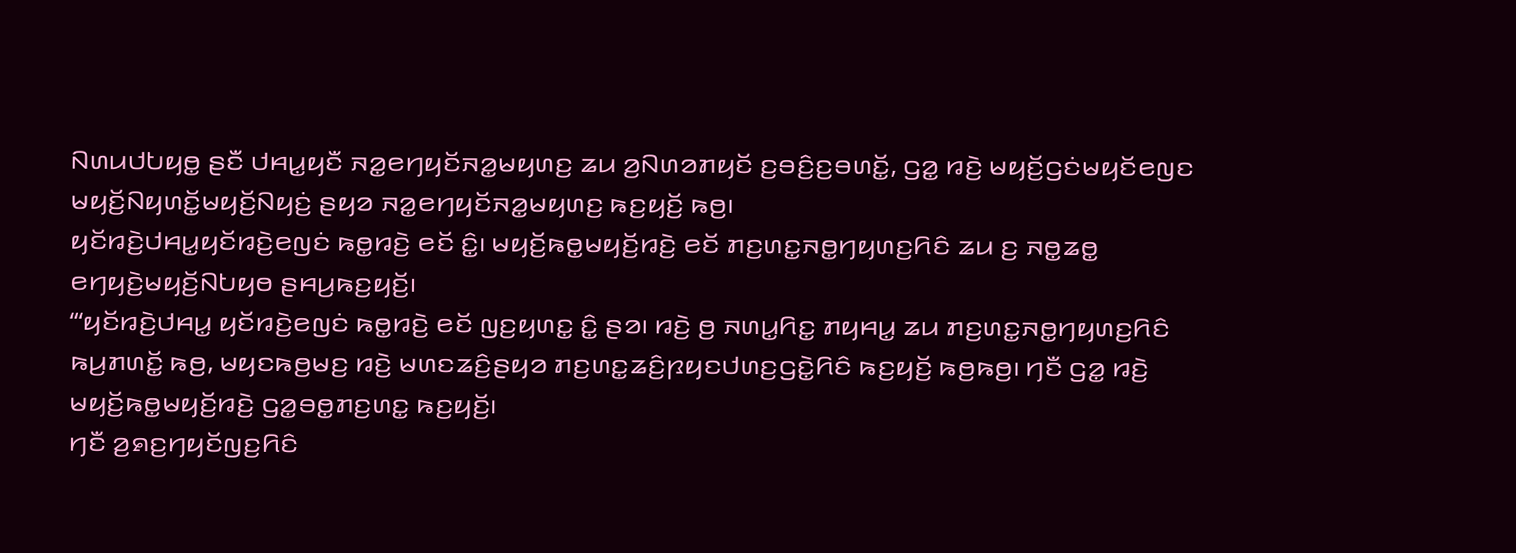ꤡꤛꤣꤓꤝꤟꤥ꤭ ꤔꤢꤪ ꤓꤌꤣ꤭ꤟꤢꤪ ꤏꤤ꤭ꤕꤚꤟꤢꤩꤏꤤ꤭ꤗꤟꤛꤢ꤬ ꤘꤣ ꤤ꤬ꤡꤛꤤꤊꤟꤢꤩ ꤢ꤬ꤋꤢꤨ꤬ꤢ꤬ꤋꤛꤢꤩ꤭, ꤞꤤ꤭ ꤙꤢꤧ꤬ ꤗꤟꤢꤩ꤬ꤞꤢꤦꤗꤟꤢꤩꤕꤜꤢ ꤗꤟꤢꤩ꤬ꤡꤟꤛꤢꤩ꤭ꤗꤟꤢꤩ꤬ꤡꤟꤢꤦ꤬ ꤔꤟꤤ ꤏꤤ꤭ꤕꤚꤟꤢꤩꤏꤤ꤭ꤗꤟꤛꤢ꤬ ꤒꤢ꤬ꤟꤢꤩ꤬ ꤒꤥ꤬꤯
ꤟꤢꤩꤙꤢꤧ꤬ꤓꤌꤣ꤭ꤟꤢꤩꤙꤢꤧ꤬ꤕꤜꤢꤦ ꤒꤥ꤭ꤙꤢꤧ꤬ ꤕꤢꤩ ꤢꤨ꤭꤯ ꤗꤟꤢꤩ꤬ꤒꤥ꤭ꤗꤟꤢꤩ꤬ꤙꤢꤧ꤬ ꤕꤢꤩ ꤊꤢ꤬ꤛꤢ꤭ꤏꤥ꤭ꤚꤟꤛꤢ꤬ꤖꤢꤨ ꤘꤣ ꤢ꤬ ꤏꤥ꤭ꤘꤥ꤭ ꤕꤚꤟꤢꤧ꤬ꤗꤟꤢꤩ꤬ꤡꤝꤟꤥ ꤔꤌꤣ꤬ꤒꤢ꤬ꤟꤢꤩ꤬꤯
“‘ꤟꤢꤩꤙꤢꤧ꤬ꤓꤌꤣ꤭ ꤟꤢꤩꤙꤢꤧ꤬ꤕꤜꤢꤦ ꤒꤥ꤭ꤙꤢꤧ꤬ ꤕꤢꤩ ꤜꤢ꤬ꤟꤛꤢ꤭ ꤢꤨ꤭ ꤔꤤ꤯ ꤙꤢꤧ꤬ ꤥ꤬ ꤏꤛꤣ꤭ꤖꤢ꤭ ꤊꤟꤌꤣ꤭ ꤘꤣ ꤊꤢ꤬ꤛꤢ꤭ꤏꤥ꤭ꤚꤟꤛꤢ꤬ꤖꤢꤨ ꤒꤣ꤬ꤊꤛꤢꤩ꤭ ꤒꤥ꤬, ꤗꤟꤢꤒꤥ꤬ꤗꤢ꤬ ꤙꤢꤧ꤬ ꤗꤛꤢꤘꤢꤨ꤬ꤔꤟꤤ ꤊꤢ꤬ꤛꤢ꤭ꤘꤢꤨ꤬ꤐꤟꤢꤓꤛꤢ꤬ꤞꤢꤧ꤭ꤖꤢꤨ ꤒꤢ꤬ꤟꤢꤩ꤬ ꤒꤥ꤬ꤒꤥ꤬꤯ ꤚꤢꤪ ꤞꤤ꤭ ꤙꤢꤧ꤬ ꤗꤟꤢꤩ꤬ꤒꤥ꤭ꤗꤟꤢꤩ꤬ꤙꤢꤧ꤬ ꤞꤤ꤭ꤋꤥ꤭ꤊꤢ꤬ꤛꤢ꤭ ꤒꤢ꤬ꤟꤢꤩ꤬꤯
ꤚꤢꤪ ꤤ꤬ꤎꤢ꤬ꤚꤟꤢꤩꤜꤢ꤬ꤖꤢꤨ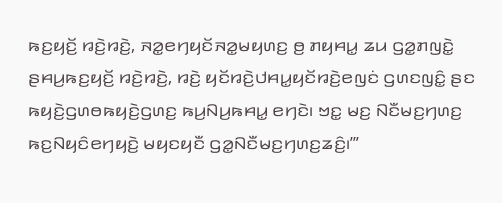ꤒꤢ꤬ꤟꤢꤩ꤬ ꤙꤢꤧ꤬ꤙꤢꤧ꤬, ꤏꤤ꤭ꤕꤚꤟꤢꤩꤏꤤ꤭ꤗꤟꤛꤢ꤬ ꤥ꤬ ꤊꤟꤌꤣ꤭ ꤘꤣ ꤞꤤ꤭ꤊꤜꤢꤧ꤭ ꤔꤌꤣ꤬ꤒꤢ꤬ꤟꤢꤩ꤬ ꤙꤢꤧ꤬ꤙꤢꤧ꤬, ꤙꤢꤧ꤬ ꤟꤢꤩꤙꤢꤧ꤬ꤓꤌꤣ꤭ꤟꤢꤩꤙꤢꤧ꤬ꤕꤜꤢꤦ ꤞꤛꤢꤜꤢꤨ꤭ ꤔꤢ ꤒꤟꤢꤧ꤬ꤞꤛꤥꤒꤟꤢꤧ꤬ꤞꤛꤢ꤬ ꤒꤣ꤬ꤡꤣ꤬ꤒꤌꤣ꤭ ꤕꤚꤢꤧ꤯ ꤠꤢ꤭ ꤗꤢ꤬ ꤡꤢꤪꤗꤢ꤬ꤚꤛꤢ꤬ ꤒꤢ꤬ꤡꤟꤢꤨꤕꤚꤟꤢꤧ꤬ ꤗꤟꤢꤟꤢꤪ ꤞꤤ꤭ꤡꤢꤪꤗꤢ꤬ꤚꤛꤢ꤬ꤘꤢꤨ꤬꤯’”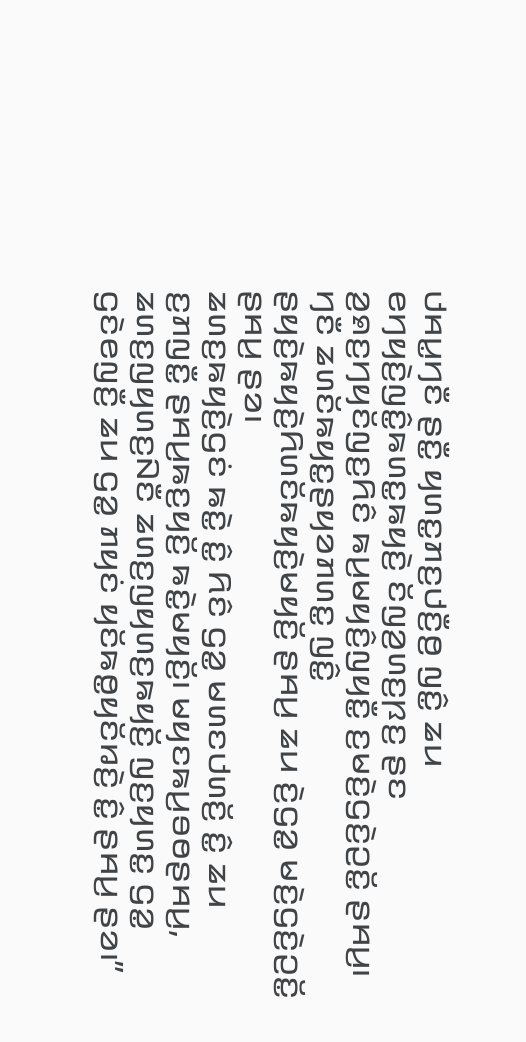ꤓꤌꤣ꤭ꤚꤢꤪ ꤔꤢꤪ꤭ ꤟꤛꤢ꤭ꤊꤢ꤬ꤓꤢꤪ꤬ꤥ꤬ ꤜꤢꤨ꤭ ꤘꤣ ꤕꤚꤟꤢꤧ꤬ꤜꤢꤨ꤭ꤒꤛꤢ꤭ꤒꤟꤢꤧ꤬ ꤢꤩꤜꤤ꤬ꤛꤢ꤬ꤐꤢ꤬ ꤔꤢ ꤤ꤬ꤎꤢ꤬ꤚꤟꤢꤩꤜꤢ꤬ꤖꤢꤨ ꤒꤣ꤬ꤗꤟꤢꤨ꤬ꤜꤟꤢꤪ꤭ ꤢ꤬ꤗꤢꤧ꤬ꤞꤢꤧ꤬ꤑꤢꤩ꤭ ꤔꤌꤣ꤬꤯ ꤚꤢꤪ ꤘꤛꤢꤩꤒꤟꤢ꤭ꤔꤟꤤꤊꤛꤢ꤭ ꤜꤢꤨ꤭ ꤔꤟꤢꤧ꤬ꤒꤟꤢꤧ꤬ꤖꤛꤢꤩꤒꤟꤢꤧ꤬ꤗꤟꤢꤩ꤬ ꤔꤌꤣ꤬ ꤘꤣ ꤢꤧ꤬ꤞꤤ꤭ ꤗꤢꤧ꤬ꤞꤢꤧ꤬ꤑꤢꤩ꤭ ꤔꤌꤣ꤬ ꤔꤤ꤯
ꤘꤛꤢ꤬ꤒꤟꤢꤧ꤬ꤞꤢꤦ ꤒꤢꤧ꤭ ꤢꤨ꤭ ꤖꤢꤨ ꤞꤤ꤭ ꤗꤛꤢꤓꤛꤢꤩ꤬ ꤢꤨ꤭ ꤘꤣ ꤢ꤬ꤊꤜꤢꤪ꤭ ꤔꤌꤣ꤬ꤒꤢ꤬ꤟꤢꤩ꤬ ꤒꤢꤧ꤭ꤗꤟꤢꤩ꤬꤯ ꤗꤟꤢꤒꤣ꤬ꤋꤥꤔꤌꤣ꤬, ꤘꤛꤢ꤬ꤜꤟꤛꤢ꤬ꤡꤢꤪ ꤘꤛꤢ꤬ꤜꤟꤛꤢ꤬ꤒꤟꤢꤩ꤬ ꤜꤢ꤬ꤟꤛꤢ꤭ ꤞꤤ꤭ ꤞꤢꤧꤕꤜꤢꤪ꤬ ꤘꤣ ꤞꤤ꤭ ꤊꤟꤢꤦ ꤟꤢꤩꤒꤥ꤭ꤟꤢꤩꤙꤢꤧ꤬ ꤢꤨ꤭ ꤔꤌꤣ꤬ ꤔꤤ꤯”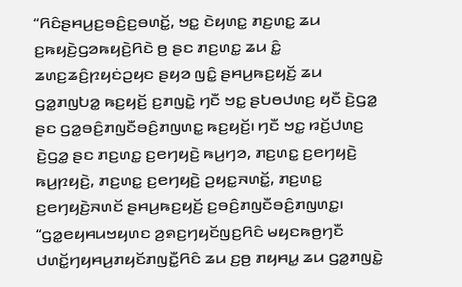“ꤖꤢꤨꤔꤌꤣ꤬ꤢ꤬ꤋꤢꤨ꤬ꤢ꤬ꤋꤛꤢꤩ꤭, ꤠꤢ꤭ ꤢꤧꤟꤛꤢ꤭ ꤊꤢ꤬ꤛꤢ꤭ ꤘꤣ ꤢ꤬ꤒꤟꤢꤧ꤬ꤞꤤꤒꤟꤢꤧ꤬ꤖꤢꤧ ꤥ꤬ ꤔꤢ ꤊꤢ꤬ꤛꤢ꤭ ꤘꤣ ꤢꤨ꤭ ꤘꤛꤢ꤬ꤘꤢꤨ꤬ꤐꤟꤢꤦꤑꤟꤢ ꤔꤟꤤ ꤜꤢꤨ꤭ ꤔꤌꤣ꤬ꤒꤢ꤬ꤟꤢꤩ꤬ ꤘꤣ ꤞꤤ꤭ꤊꤜꤝꤤ꤭ ꤒꤢ꤬ꤟꤢꤩ꤬ ꤢ꤬ꤊꤜꤢꤧ꤭ ꤚꤢꤪ ꤠꤢ꤭ ꤔꤝꤥꤓꤛꤢ꤬ ꤟꤢꤪ ꤢꤧ꤬ꤞꤤ꤭ ꤔꤢ ꤞꤤ꤭ꤋꤢꤨ꤬ꤊꤜꤢꤪꤋꤢꤨ꤬ꤊꤜꤛꤢ꤭ ꤒꤢ꤬ꤟꤢꤩ꤬꤯ ꤚꤢꤪ ꤠꤢ꤭ ꤙꤢꤩ꤬ꤓꤛꤢ꤬ ꤢꤧ꤬ꤞꤤ꤭ ꤔꤢ ꤊꤢ꤬ꤛꤢ꤭ ꤢ꤬ꤕꤚꤟꤢꤧ꤬ ꤒꤣ꤬ꤚꤤ, ꤊꤢ꤬ꤛꤢ꤭ ꤢ꤬ꤕꤚꤟꤢꤧ꤬ ꤒꤣ꤬ꤐꤟꤢꤧ꤬, ꤊꤢ꤬ꤛꤢ꤭ ꤢ꤬ꤕꤚꤟꤢꤧ꤬ ꤑꤟꤢ꤭ꤏꤛꤢꤩ꤭, ꤊꤢ꤬ꤛꤢ꤭ ꤢ꤬ꤕꤚꤟꤢꤧ꤬ꤏꤛꤢꤩ ꤔꤌꤣ꤬ꤒꤢ꤬ꤟꤢꤩ꤬ ꤢ꤬ꤋꤢꤨ꤬ꤊꤜꤢꤪꤋꤢꤨ꤬ꤊꤜꤛꤢ꤭꤯
“ꤞꤤ꤭ꤕꤟꤌꤣꤠꤟꤛꤢ ꤤ꤬ꤎꤢ꤬ꤚꤟꤢꤩꤜꤢ꤬ꤖꤢꤨ ꤗꤟꤢꤒꤥ꤬ꤚꤢꤪ ꤓꤛꤢꤩ꤭ꤚꤟꤌꤣ꤬ꤊꤟꤢꤩꤊꤜꤢꤪ꤭ꤖꤢꤨ ꤘꤣ ꤢ꤬ꤥ꤬ ꤊꤟꤌꤣ꤭ ꤘꤣ ꤞꤤ꤭ꤊꤜꤢꤧ꤭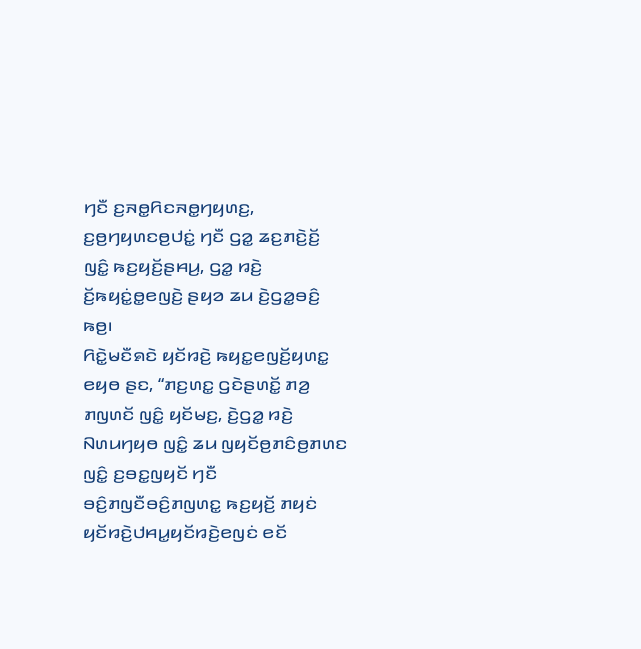ꤚꤢꤪ ꤢ꤬ꤏꤥ꤭ꤖꤢꤏꤥ꤭ꤚꤟꤛꤢ꤬, ꤢ꤬ꤥ꤬ꤚꤟꤛꤢꤥ꤬ꤓꤢꤦ꤭ ꤚꤢꤪ ꤞꤤ꤭ ꤘꤢ꤬ꤊꤢꤧ꤬ꤢꤩ꤬ ꤜꤢꤨ꤭ ꤒꤢ꤬ꤟꤢꤩ꤬ꤔꤌꤣ꤬, ꤞꤤ꤭ ꤙꤢꤧ꤬ ꤢꤩ꤬ꤒꤟꤢꤦ꤭ꤥ꤭ꤕꤜꤢꤧ꤬ ꤔꤟꤤ ꤘꤣ ꤢꤧ꤬ꤞꤤ꤭ꤋꤢꤨ꤬ ꤒꤥ꤬꤯
ꤖꤢꤧ꤭ꤗꤢꤪꤎꤢꤧ ꤟꤢꤩꤙꤢꤧ꤬ ꤒꤟꤢ꤭ꤕꤜꤢꤩ꤬ꤟꤛꤢ꤭ ꤕꤟꤥ ꤔꤢ, “ꤊꤢ꤬ꤛꤢ꤭ ꤞꤢꤧꤔꤛꤢꤩ꤭ ꤊꤤ꤬ ꤊꤜꤛꤢꤩ ꤜꤢꤨ꤭ ꤟꤢꤩꤗꤢ꤬, ꤢꤧ꤬ꤞꤤ꤭ ꤙꤢꤧ꤬ ꤡꤛꤣꤚꤟꤥ ꤜꤢꤨ꤭ ꤘꤣ ꤜꤟꤢꤩꤥ꤬ꤊꤢꤨꤥ꤬ꤊꤛꤢ ꤜꤢꤨ꤭ ꤢ꤬ꤋꤢ꤭ꤜꤟꤢꤩ ꤚꤢꤪ ꤋꤢꤨ꤬ꤊꤜꤢꤪꤋꤢꤨ꤬ꤊꤜꤛꤢ꤭ ꤒꤢ꤬ꤟꤢꤩ꤬ ꤊꤟꤢꤦ ꤟꤢꤩꤙꤢꤧ꤬ꤓꤌꤣ꤭ꤟꤢꤩꤙꤢꤧ꤬ꤕꤜꤢꤦ ꤕꤢꤩ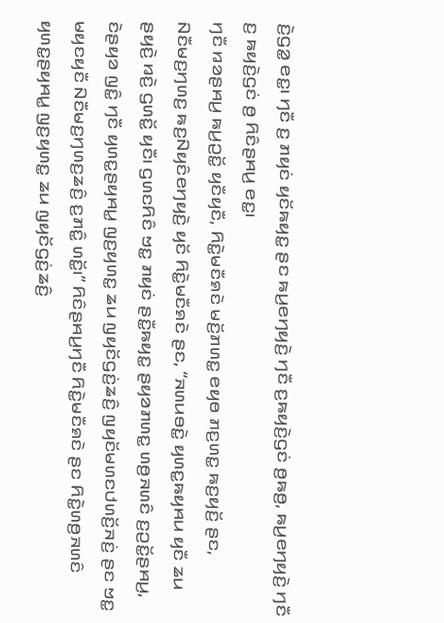ꤢꤧ꤬ꤞꤤ꤭ ꤕꤢ꤭꤯ ꤚꤢꤪ ꤢ꤬ ꤊꤟꤢꤦ ꤟꤢꤩꤒꤟꤢ꤭ ꤔꤢ ꤒꤣ꤬ꤕꤚꤟꤢꤧ꤬ ꤚꤢꤪ ꤢ꤬ꤒꤟꤢꤧ꤬ꤞꤢꤦ ꤥ꤬ꤒꤥ꤬, ꤒꤣ꤬ꤕꤚꤟꤢꤧ꤬ ꤚꤢꤪ ꤢ꤬ ꤒꤟꤢꤧ꤬ꤞꤢꤦ ꤥ꤬ ꤖꤢꤨꤔꤌꤣ꤬ ꤕꤢ꤭꤯
ꤚꤢꤪ ꤙꤤꤔꤌꤣ꤬ ꤒꤣ꤬ꤑꤢꤩ꤭ ꤟꤢꤪꤟꤢꤪ, ꤖꤢꤧ꤭ꤗꤢꤪꤎꤢꤧ ꤗꤢꤩ꤬ꤊꤛꤢ꤭ ꤕꤟꤥ ꤊꤢ꤬ꤛꤢ꤭ ꤒꤢ꤬ꤟꤢꤩ꤬ ꤔꤢ,
ꤡꤢꤪꤗꤢ꤬ꤚꤛꤢ꤬ ꤒꤢ꤬ꤡꤟꤢꤨꤕꤚꤟꤢꤧ꤬ ꤟꤢꤩ ꤖꤢꤧ꤭ꤗꤢꤪꤎꤢꤧ ꤔꤢ, “ꤏꤛꤣꤋꤢꤧ꤭ ꤟꤛꤢ꤭ꤒꤟꤌꤣ ꤟꤢꤪ ꤘꤣ ꤔꤟꤢꤧ꤬ ꤙꤢꤧ꤬ ꤞꤛꤢꤩ꤭ ꤟꤢꤪ꤯ ꤞꤛꤢꤖꤢꤨ ꤠꤢ꤭ ꤊꤟꤢꤦ ꤔꤢꤪ꤭ꤒꤟꤢ꤭ ꤔꤟꤤꤊꤛꤢ꤭ ꤛꤥ꤬ꤏꤛꤢꤨ ꤢ꤬ꤑꤢꤩ꤭ꤔꤌꤣ꤬, ꤢꤧꤔꤟꤤ ꤜꤢꤨ꤭ ꤚꤢꤪ ꤟꤛꤢ꤭ꤔꤟꤌꤣ꤭ ꤜꤢ꤬ꤟꤛꤢ꤭ ꤘꤣ ꤜꤟꤢꤩꤞꤢꤦ꤬ꤘꤢꤨ꤬ ꤜꤟꤢꤩꤗꤛꤢꤓꤛꤢꤩ꤬ꤏꤢꤦ꤬ ꤔꤢ ꤠꤢ꤭ ꤗꤟꤢꤟꤢꤪ ꤡꤢꤪꤗꤢ꤬ꤚꤛꤢ꤬ꤘꤢꤨ꤬ ꤢ꤬ꤊꤢꤨ꤭ ꤛꤢꤩ꤭꤯” ꤖꤢꤨꤔꤌꤣ꤬ꤚꤢꤪ ꤖꤢꤧ꤭ꤗꤢꤪꤎꤢꤧ ꤔꤢ ꤖꤢꤧ꤭ꤛꤥ꤬ꤏꤛꤢꤨ ꤟꤛꤢ꤭ꤔꤟꤌꤣ꤭ ꤜꤢ꤬ꤟꤛꤢ꤭ ꤘꤣ ꤜꤟꤢꤩꤞꤢꤦ꤬ꤘꤢꤨ꤬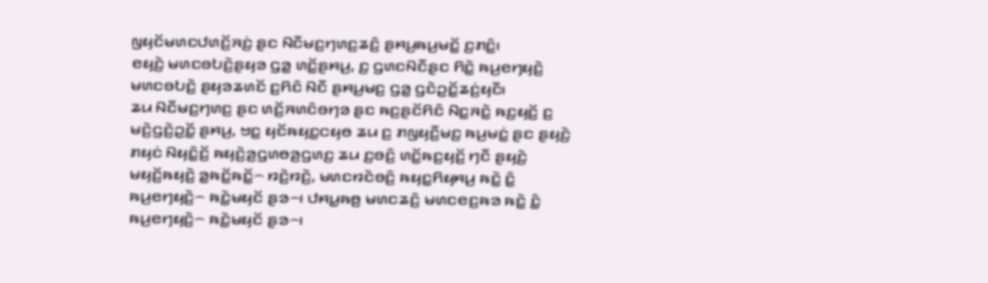ꤜꤟꤢꤩꤗꤛꤢꤓꤛꤢꤩ꤬ꤏꤢꤦ꤬ ꤔꤢ ꤡꤢꤪꤗꤢ꤬ꤚꤛꤢ꤬ꤘꤢꤨ꤬ ꤔꤌꤣ꤬ꤒꤣ꤬ꤗꤢꤩ꤭ ꤢ꤬ꤊꤢꤨ꤭꤯
ꤕꤟꤢꤧ꤬ ꤗꤛꤢꤋꤝꤢꤧ꤬ꤔꤟꤤ ꤞꤤ꤭ ꤛꤢꤩ꤭ꤔꤌꤣ꤬, ꤢ꤬ ꤞꤛꤢꤡꤢꤪꤔꤢ ꤖꤢꤧ꤭ ꤒꤣ꤬ꤕꤚꤟꤢꤧ꤬ ꤗꤛꤢꤋꤝꤢꤧ꤬ ꤔꤟꤤꤘꤛꤢꤩ ꤢ꤬ꤖꤢꤨ ꤡꤢꤪ ꤔꤌꤣ꤬ꤗꤢ꤬ ꤞꤤ꤭ ꤞꤢꤧꤑꤢꤩ꤭ꤘꤢꤦ꤬ꤟꤢꤪ꤯
ꤘꤣ ꤡꤢꤪꤗꤢ꤬ꤚꤛꤢ꤬ ꤔꤢ ꤛꤢꤩ꤬ꤏꤛꤢꤨꤋꤚꤤ ꤔꤢ ꤒꤢ꤬ꤔꤢꤩꤖꤢꤨ ꤡꤢ꤭ꤏꤢꤧ꤭ ꤒꤢ꤬ꤟꤢꤩ꤬ ꤢ꤬ ꤗꤢꤧ꤬ꤞꤢꤧ꤬ꤑꤢꤩ꤭ ꤔꤌꤣ꤬, ꤠꤢ꤭ ꤟꤢꤩꤒꤟꤢ꤭ꤍꤟꤥ ꤘꤣ ꤢ꤬ ꤊꤜꤟꤢꤪ꤬ꤗꤢ꤬ ꤒꤣ꤬ꤗꤢꤦ꤭ ꤔꤢ ꤔꤟꤢꤧ꤬ ꤊꤟꤢꤦ ꤡꤟꤢꤨ꤭ꤢꤩ꤬ ꤒꤟꤢꤧ꤬ꤤ꤬ꤞꤛꤥꤤ꤬ꤞꤛꤢ꤬ ꤘꤣ ꤢ꤬ꤋꤢꤨ꤬ ꤛꤢꤩ꤭ꤒꤢ꤬ꤟꤢꤩ꤬ ꤚꤢꤪ ꤔꤟꤢꤧ꤬ ꤗꤟꤢꤩ꤬ꤒꤟꤢꤧ꤬ ꤤ꤭ꤒꤢꤩ꤭ꤒꤢꤩ꤭꤮ ꤙꤢꤧ꤬ꤙꤢꤧ꤬, ꤗꤛꤢꤙꤢꤧꤋꤢꤨ꤬ ꤒꤟꤢ꤭ꤖꤟꤌꤣ꤬ ꤒꤢꤧ꤭ ꤢꤨ꤭ ꤒꤣ꤬ꤕꤚꤟꤢꤧ꤬꤮ ꤒꤢꤧ꤭ꤗꤟꤢꤩ ꤔꤤ꤮꤯ ꤓꤌꤣ꤭ꤒꤥ꤬ ꤗꤛꤢꤘꤢꤨ꤬ ꤗꤛꤢꤕꤢ꤬ꤒꤤ ꤒꤢꤧ꤭ ꤢꤨ꤭ ꤒꤣ꤬ꤕꤚꤟꤢꤧ꤬꤮ ꤒꤢꤧ꤭ꤗꤟꤢꤩ ꤔꤤ꤮꤯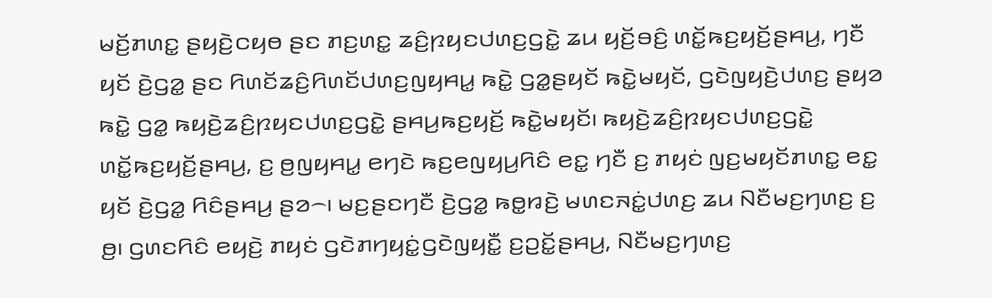ꤗꤢꤩ꤬ꤊꤛꤢ꤭ ꤔꤟꤢꤧ꤬ꤍꤟꤥ ꤔꤢ ꤊꤢ꤬ꤛꤢ꤭ ꤘꤢꤨ꤬ꤐꤟꤢꤓꤛꤢ꤬ꤞꤢꤧ꤭ ꤘꤣ ꤟꤢꤩ꤬ꤋꤢꤨ꤬ ꤛꤢꤩ꤭ꤒꤢ꤬ꤟꤢꤩ꤬ꤔꤌꤣ꤬, ꤚꤢꤪ ꤟꤢꤩ ꤢꤧ꤬ꤞꤤ꤭ ꤔꤢ ꤖꤛꤢꤩꤘꤢꤨ꤬ꤖꤛꤢꤩꤓꤛꤢ꤬ꤜꤟꤌꤣ꤭ ꤒꤢꤧ꤭ ꤞꤤ꤭ꤔꤟꤢꤩ ꤒꤢꤧ꤭ꤗꤟꤢꤩ, ꤞꤢꤧꤜꤟꤢꤧ꤬ꤓꤛꤢ꤬ ꤔꤟꤤ ꤒꤢꤧ꤭ ꤞꤤ꤭ ꤒꤟꤢꤧ꤬ꤘꤢꤨ꤬ꤐꤟꤢꤓꤛꤢ꤬ꤞꤢꤧ꤭ ꤔꤌꤣ꤬ꤒꤢ꤬ꤟꤢꤩ꤬ ꤒꤢꤧ꤭ꤗꤟꤢꤩ꤯ ꤒꤟꤢꤧ꤬ꤘꤢꤨ꤬ꤐꤟꤢꤓꤛꤢ꤬ꤞꤢꤧ꤭ ꤛꤢꤩ꤭ꤒꤢ꤬ꤟꤢꤩ꤬ꤔꤌꤣ꤬, ꤢ꤬ ꤥ꤬ꤜꤟꤌꤣ꤭ ꤕꤚꤢꤧ ꤒꤢ꤬ꤕꤜꤟꤣ꤬ꤖꤢꤨ ꤕꤢ꤭ ꤚꤢꤪ ꤢ꤬ ꤊꤟꤢꤦ ꤜꤢ꤬ꤗꤟꤢꤩꤊꤛꤢ꤭ ꤕꤢ꤭ ꤟꤢꤩ ꤢꤧ꤬ꤞꤤ꤭ ꤖꤢꤨꤔꤌꤣ꤬ ꤔꤤ꤮꤯ ꤗꤢ꤬ꤔꤢꤚꤢꤪ ꤢꤧ꤬ꤞꤤ꤭ ꤒꤥ꤭ꤙꤢꤧ꤬ ꤗꤛꤢꤏꤢꤦ꤭ꤓꤛꤢ꤬ ꤘꤣ ꤡꤢꤪꤗꤢ꤬ꤚꤛꤢ꤬ ꤢ꤬ ꤥ꤬꤯ ꤞꤛꤢꤖꤢꤨ ꤕꤟꤢꤧ꤬ ꤊꤟꤢꤦ ꤞꤢꤧꤊꤚꤟꤢꤦ꤭ꤞꤢꤧꤜꤟꤢꤪ꤭ ꤢ꤬ꤑꤢꤩ꤭ꤔꤌꤣ꤬, ꤡꤢꤪꤗꤢ꤬ꤚꤛꤢ꤬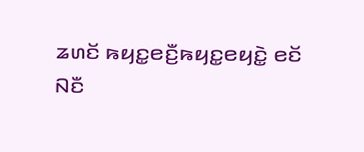ꤘꤛꤢꤩ ꤒꤟꤢ꤭ꤕꤢꤪ꤬ꤒꤟꤢ꤭ꤕꤟꤢꤧ꤭ ꤕꤢꤩ ꤡꤢꤪ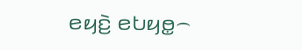ꤕꤟꤢꤧ꤬ ꤕꤝꤟꤥ꤭꤮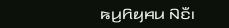ꤒꤣ꤬ꤖꤟꤌꤣ ꤡꤢꤪ꤯